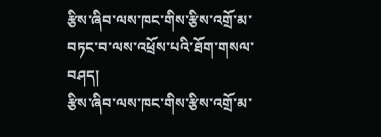རྩིས་ཞིབ་ལས་ཁང་གིས་རྩིས་འགྲོ་མ་བཏང་བ་ལས་འཕྲོས་པའི་ཐོག་གསལ་བཤད།
རྩིས་ཞིབ་ལས་ཁང་གིས་རྩིས་འགྲོ་མ་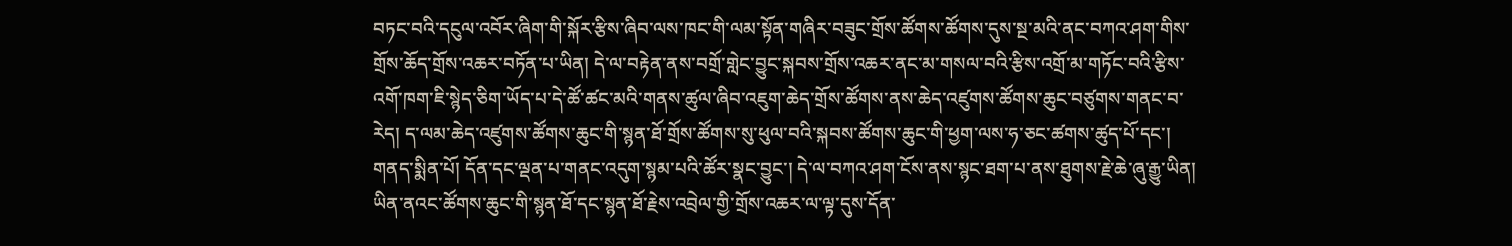བཏང་བའི་དངུལ་འབོར་ཞིག་གི་སྐོར་རྩིས་ཞིབ་ལས་ཁང་གི་ལམ་སྟོན་གཞིར་བཟུང་གྲོས་ཚོགས་ཚོགས་དུས་སྔ་མའི་ནང་བཀའ་ཤག་གིས་གྲོས་ཆོད་གྲོས་འཆར་བཏོན་པ་ཡིན། དེ་ལ་བརྟེན་ནས་བགྲོ་གླེང་བྱུང་སྐབས་གྲོས་འཆར་ནང་མ་གསལ་བའི་རྩིས་འགྲོ་མ་གཏོང་བའི་རྩིས་འགོ་ཁག་ཇི་སྙེད་ཅིག་ཡོད་པ་དེ་ཚོ་ཚང་མའི་གནས་ཚུལ་ཞིབ་འཇུག་ཆེད་གྲོས་ཚོགས་ནས་ཆེད་འཛུགས་ཚོགས་ཆུང་བཙུགས་གནང་བ་རེད། ད་ལམ་ཆེད་འཛུགས་ཚོགས་ཆུང་གི་སྙན་ཐོ་གྲོས་ཚོགས་སུ་ཕུལ་བའི་སྐབས་ཚོགས་ཆུང་གི་ཕྱག་ལས་ཧ་ཅང་ཚགས་ཚུད་པོ་དང་། གནད་སྨིན་པོ། དོན་དང་ལྡན་པ་གནང་འདུག་སྙམ་པའི་ཚོར་སྣང་བྱུང་། དེ་ལ་བཀའ་ཤག་ངོས་ནས་སྙང་ཐག་པ་ནས་ཐུགས་རྗེ་ཆེ་ཞུ་རྒྱུ་ཡིན།
ཡིན་ནའང་ཚོགས་ཆུང་གི་སྙན་ཐོ་དང་སྙན་ཐོ་རྗེས་འབྲེལ་གྱི་གྲོས་འཆར་ལ་ལྟ་དུས་དོན་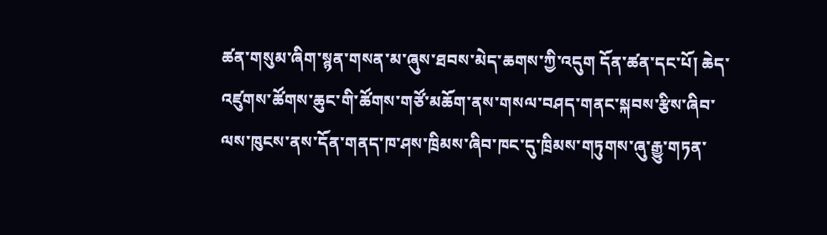ཚན་གསུམ་ཞིག་སྙན་གསན་མ་ཞུས་ཐབས་མེད་ཆགས་ཀྱི་འདུག དོན་ཚན་དང་པོ། ཆེད་འཛུགས་ཚོགས་ཆུང་གི་ཚོགས་གཙོ་མཆོག་ནས་གསལ་བཤད་གནང་སྐབས་རྩིས་ཞིབ་ལས་ཁུངས་ནས་དོན་གནད་ཁ་ཤས་ཁྲིམས་ཞིབ་ཁང་དུ་ཁྲིམས་གཏུགས་ཞུ་རྒྱུ་གཏན་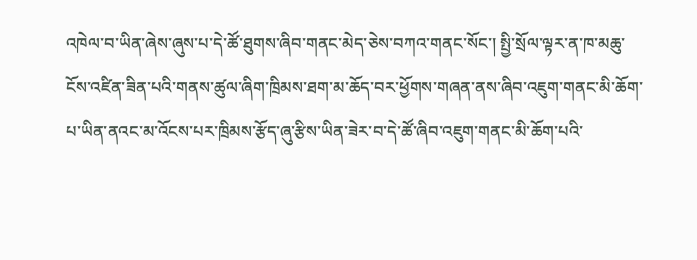འཁེལ་བ་ཡིན་ཞེས་ཞུས་པ་དེ་ཚོ་ཐུགས་ཞིབ་གནང་མེད་ཅེས་བཀའ་གནང་སོང་། སྤྱི་སྲོལ་ལྟར་ན་ཁ་མཆུ་ངོས་འཛིན་ཟིན་པའི་གནས་ཚུལ་ཞིག་ཁྲིམས་ཐག་མ་ཆོད་བར་ཕྱོགས་གཞན་ནས་ཞིབ་འཇུག་གནང་མི་ཆོག་པ་ཡིན་ནའང་མ་འོངས་པར་ཁྲིམས་རྩོད་ཞུ་རྩིས་ཡིན་ཟེར་བ་དེ་ཚོ་ཞིབ་འཇུག་གནང་མི་ཆོག་པའི་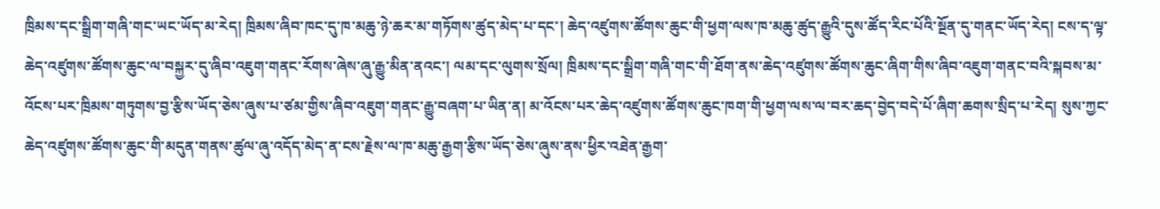ཁྲིམས་དང་སྒྲིག་གཞི་གང་ཡང་ཡོད་མ་རེད། ཁྲིམས་ཞིབ་ཁང་དུ་ཁ་མཆུ་ཉེ་ཆར་མ་གཏོགས་ཚུད་མེད་པ་དང་། ཆེད་འཛུགས་ཚོགས་ཆུང་གི་ཕྱག་ལས་ཁ་མཆུ་ཚུད་རྒྱུའི་དུས་ཚོད་རིང་པོའི་སྔོན་དུ་གནང་ཡོད་རེད། ངས་ད་ལྟ་ཆེད་འཛུགས་ཚོགས་ཆུང་ལ་བསྐྱར་དུ་ཞིབ་འཇུག་གནང་རོགས་ཞེས་ཞུ་རྒྱུ་མིན་ནའང་། ལམ་དང་ལུགས་སྲོལ། ཁྲིམས་དང་སྒྲིག་གཞི་གང་གི་ཐོག་ནས་ཆེད་འཛུགས་ཚོགས་ཆུང་ཞིག་གིས་ཞིབ་འཇུག་གནང་བའི་སྐབས་མ་འོངས་པར་ཁྲིམས་གཏུགས་བྱ་རྩིས་ཡོད་ཅེས་ཞུས་པ་ཙམ་གྱིས་ཞིབ་འཇུག་གནང་རྒྱུ་བཞག་པ་ཡིན་ན། མ་འོངས་པར་ཆེད་འཛུགས་ཚོགས་ཆུང་ཁག་གི་ཕྱག་ལས་ལ་བར་ཆད་བྱེད་བདེ་པོ་ཞིག་ཆགས་སྲིད་པ་རེད། སུས་ཀྱང་ཆེད་འཛུགས་ཚོགས་ཆུང་གི་མདུན་གནས་ཚུལ་ཞུ་འདོད་མེད་ན་ངས་རྗེས་ལ་ཁ་མཆུ་རྒྱག་རྩིས་ཡོད་ཅེས་ཞུས་ནས་ཕྱིར་འཐེན་རྒྱག་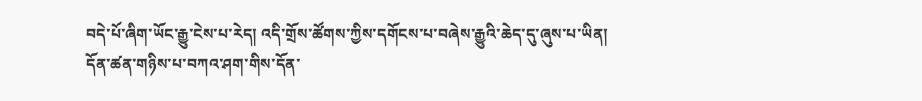བདེ་པོ་ཞིག་ཡོང་རྒྱུ་ངེས་པ་རེད། འདི་གྲོས་ཚོགས་ཀྱིས་དགོངས་པ་བཞེས་རྒྱུའི་ཆེད་དུ་ཞུས་པ་ཡིན།
དོན་ཚན་གཉིས་པ་བཀའ་ཤག་གིས་དོན་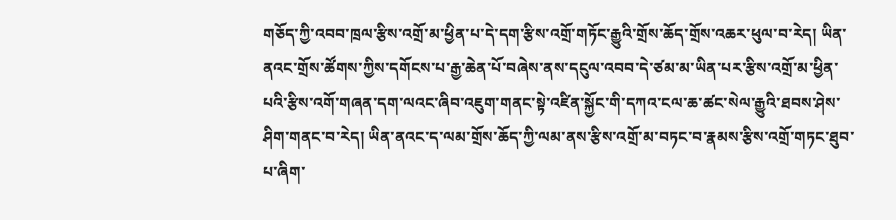གཅོད་ཀྱི་འབབ་ཁྲལ་རྩིས་འགྲོ་མ་ཕྱིན་པ་དེ་དག་རྩིས་འགྲོ་གཏོང་རྒྱུའི་གྲོས་ཆོད་གྲོས་འཆར་ཕུལ་བ་རེད། ཡིན་ནའང་གྲོས་ཚོགས་ཀྱིས་དགོངས་པ་རྒྱ་ཆེན་པོ་བཞེས་ནས་དངུལ་འབབ་དེ་ཙམ་མ་ཡིན་པར་རྩིས་འགྲོ་མ་ཕྱིན་པའི་རྩིས་འགོ་གཞན་དག་ལའང་ཞིབ་འཇུག་གནང་སྟེ་འཛིན་སྐྱོང་གི་དཀའ་ངལ་ཆ་ཚང་སེལ་རྒྱུའི་ཐབས་ཤེས་ཤིག་གནང་བ་རེད། ཡིན་ནའང་ད་ལམ་གྲོས་ཆོད་ཀྱི་ལམ་ནས་རྩིས་འགྲོ་མ་བཏང་བ་རྣམས་རྩིས་འགྲོ་གཏང་ཐུབ་པ་ཞིག་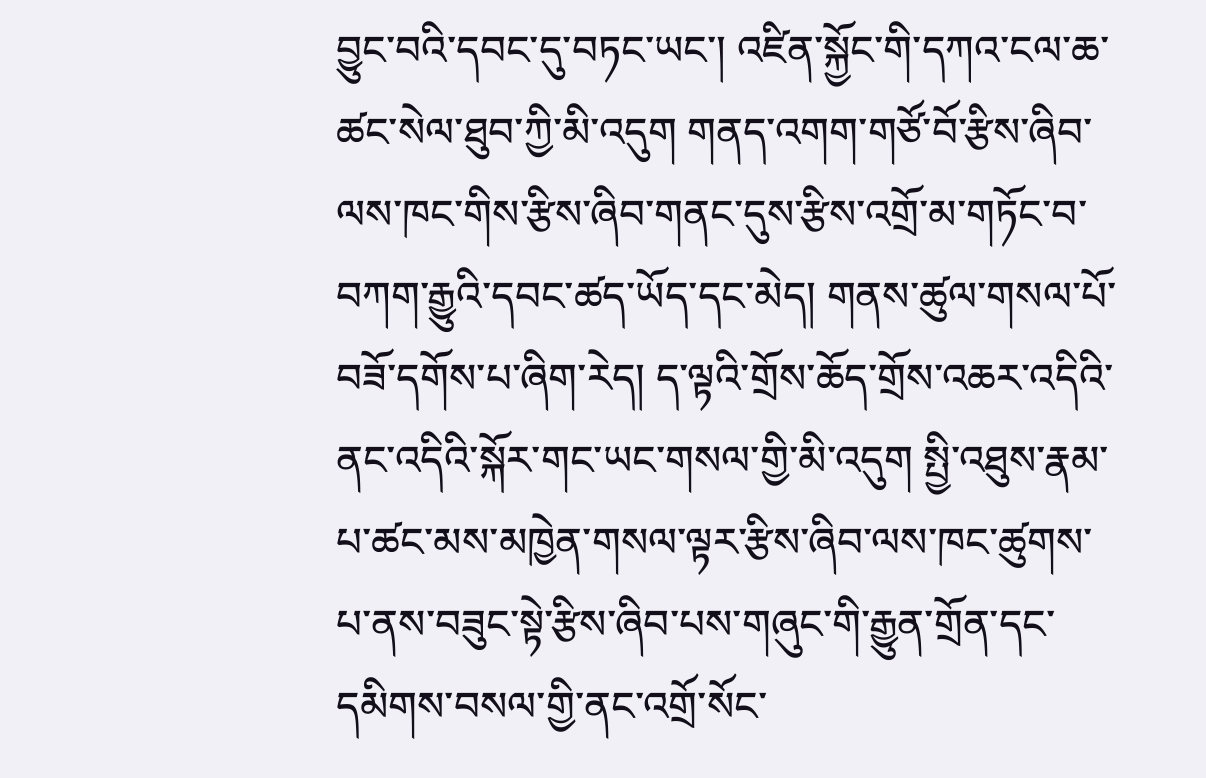བྱུང་བའི་དབང་དུ་བཏང་ཡང་། འཛིན་སྐྱོང་གི་དཀའ་ངལ་ཆ་ཚང་སེལ་ཐུབ་ཀྱི་མི་འདུག གནད་འགག་གཙོ་བོ་རྩིས་ཞིབ་ལས་ཁང་གིས་རྩིས་ཞིབ་གནང་དུས་རྩིས་འགྲོ་མ་གཏོང་བ་བཀག་རྒྱུའི་དབང་ཚད་ཡོད་དང་མེད། གནས་ཚུལ་གསལ་པོ་བཟོ་དགོས་པ་ཞིག་རེད། ད་ལྟའི་གྲོས་ཆོད་གྲོས་འཆར་འདིའི་ནང་འདིའི་སྐོར་གང་ཡང་གསལ་གྱི་མི་འདུག སྤྱི་འཐུས་རྣམ་པ་ཚང་མས་མཁྱེན་གསལ་ལྟར་རྩིས་ཞིབ་ལས་ཁང་ཚུགས་པ་ནས་བཟུང་སྟེ་རྩིས་ཞིབ་པས་གཞུང་གི་རྒྱུན་གྲོན་དང་དམིགས་བསལ་གྱི་ནང་འགྲོ་སོང་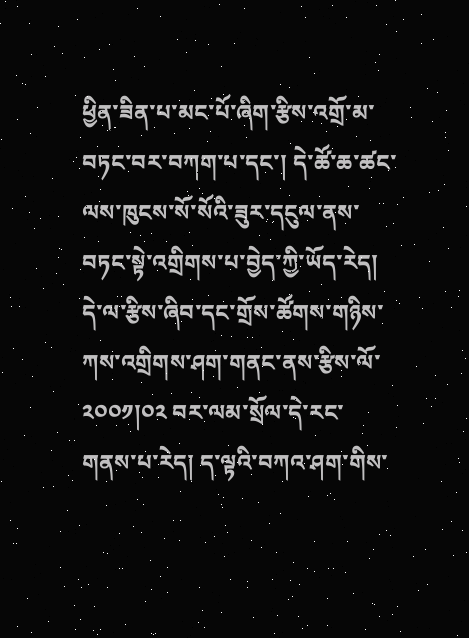ཕྱིན་ཟིན་པ་མང་པོ་ཞིག་རྩིས་འགྲོ་མ་བཏང་བར་བཀག་པ་དང་། དེ་ཚོ་ཆ་ཚང་ལས་ཁུངས་སོ་སོའི་ཟུར་དངུལ་ནས་བཏང་སྟེ་འགྲིགས་པ་བྱེད་ཀྱི་ཡོད་རེད། དེ་ལ་རྩིས་ཞིབ་དང་གྲོས་ཚོགས་གཉིས་ཀས་འགྲིགས་ཤག་གནང་ནས་རྩིས་ལོ་ ༢༠༠༡།༠༢ བར་ལམ་སྲོལ་དེ་རང་གནས་པ་རེད། ད་ལྟའི་བཀའ་ཤག་གིས་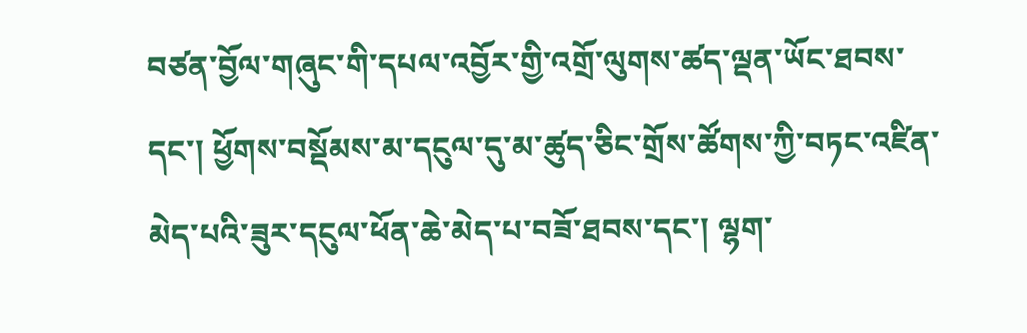བཙན་བྱོལ་གཞུང་གི་དཔལ་འབྱོར་གྱི་འགྲོ་ལུགས་ཚད་ལྡན་ཡོང་ཐབས་དང་། ཕྱོགས་བསྡོམས་མ་དངུལ་དུ་མ་ཚུད་ཅིང་གྲོས་ཚོགས་ཀྱི་བཏང་འཛིན་མེད་པའི་ཟུར་དངུལ་ཕོན་ཆེ་མེད་པ་བཟོ་ཐབས་དང་། ལྷག་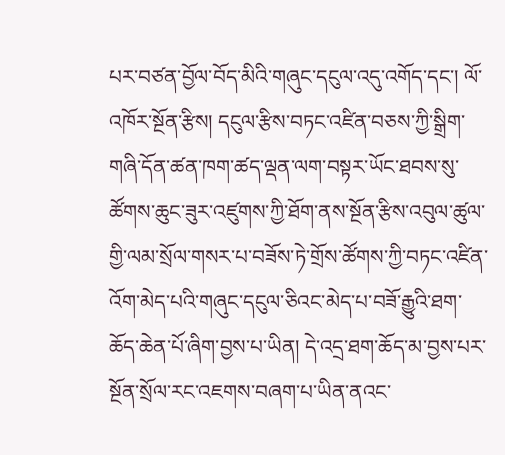པར་བཙན་བྱོལ་བོད་མིའི་གཞུང་དངུལ་འདུ་འགོད་དང་། ལོ་འཁོར་སྔོན་རྩིས། དངུལ་རྩིས་བཏང་འཛིན་བཅས་ཀྱི་སྒྲིག་གཞི་དོན་ཚན་ཁག་ཚད་ལྡན་ལག་བསྟར་ཡོང་ཐབས་སུ་ཚོགས་ཆུང་ཟུར་འཛུགས་ཀྱི་ཐོག་ནས་སྔོན་རྩིས་འབུལ་ཚུལ་གྱི་ལམ་སྲོལ་གསར་པ་བཟོས་ཏེ་གྲོས་ཚོགས་ཀྱི་བཏང་འཛིན་འོག་མེད་པའི་གཞུང་དངུལ་ཅིའང་མེད་པ་བཟོ་རྒྱུའི་ཐག་ཆོད་ཆེན་པོ་ཞིག་བྱས་པ་ཡིན། དེ་འདྲ་ཐག་ཆོད་མ་བྱས་པར་སྔོན་སྲོལ་རང་འཇགས་བཞག་པ་ཡིན་ནའང་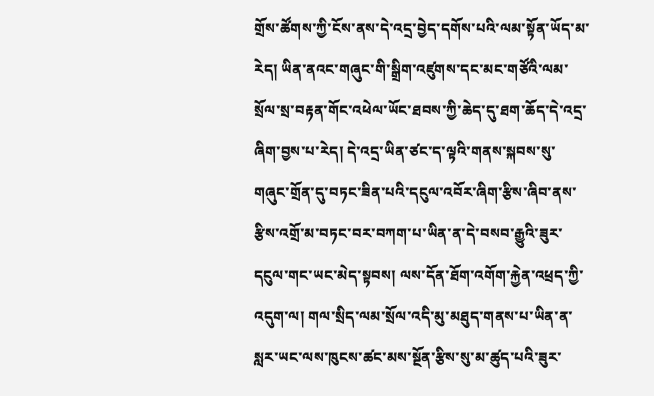གྲོས་ཚོགས་ཀྱི་ངོས་ནས་དེ་འདྲ་བྱེད་དགོས་པའི་ལམ་སྟོན་ཡོད་མ་རེད། ཡིན་ནའང་གཞུང་གི་སྒྲིག་འཛུགས་དང་མང་གཙོའི་ལམ་སྲོལ་སྲ་བརྟན་གོང་འཕེལ་ཡོང་ཐབས་ཀྱི་ཆེད་དུ་ཐག་ཆོད་དེ་འདྲ་ཞིག་བྱས་པ་རེད། དེ་འདྲ་ཡིན་ཙང་ད་ལྟའི་གནས་སྐབས་སུ་གཞུང་གྲོན་དུ་བཏང་ཟིན་པའི་དངུལ་འབོར་ཞིག་རྩིས་ཞིབ་ནས་རྩིས་འགྲོ་མ་བཏང་བར་བཀག་པ་ཡིན་ན་དེ་བསབ་རྒྱུའི་ཟུར་དངུལ་གང་ཡང་མེད་སྟབས། ལས་དོན་ཐོག་འགོག་རྐྱེན་འཕྲད་ཀྱི་འདུག་ལ། གལ་སྲིད་ལམ་སྲོལ་འདི་མུ་མཐུད་གནས་པ་ཡིན་ན་སླར་ཡང་ལས་ཁུངས་ཚང་མས་སྔོན་རྩིས་སུ་མ་ཚུད་པའི་ཟུར་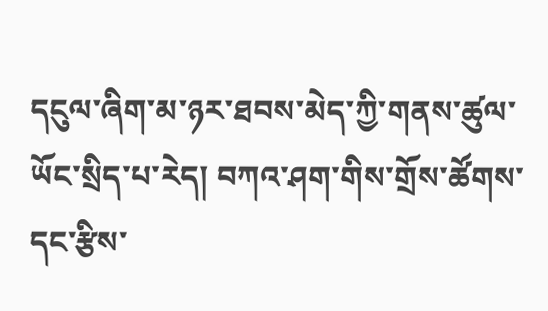དངུལ་ཞིག་མ་ཉར་ཐབས་མེད་ཀྱི་གནས་ཚུལ་ཡོང་སྲིད་པ་རེད། བཀའ་ཤག་གིས་གྲོས་ཚོགས་དང་རྩིས་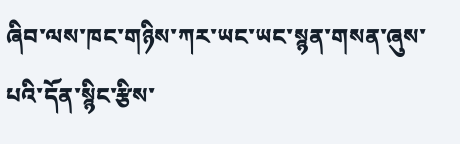ཞིབ་ལས་ཁང་གཉིས་ཀར་ཡང་ཡང་སྙན་གསན་ཞུས་པའི་དོན་སྙིང་རྩིས་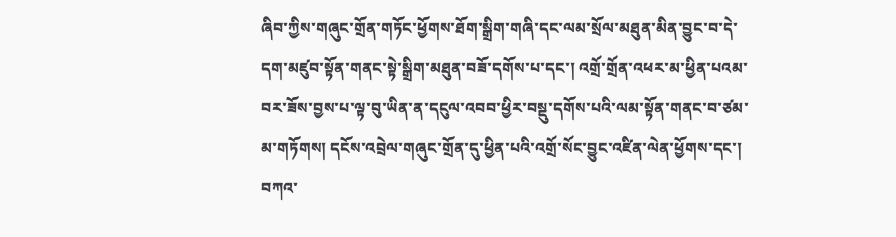ཞིབ་ཀྱིས་གཞུང་གྲོན་གཏོང་ཕྱོགས་ཐོག་སྒྲིག་གཞི་དང་ལམ་སྲོལ་མཐུན་མིན་བྱུང་བ་དེ་དག་མཛུབ་སྟོན་གནང་སྟེ་སྒྲིག་མཐུན་བཟོ་དགོས་པ་དང་། འགྲོ་གྲོན་འཕར་མ་ཕྱིན་པའམ་བར་ཟོས་བྱས་པ་ལྟ་བུ་ཡིན་ན་དངུལ་འབབ་ཕྱིར་བསྡུ་དགོས་པའི་ལམ་སྟོན་གནང་བ་ཙམ་མ་གཏོགས། དངོས་འབྲེལ་གཞུང་གྲོན་དུ་ཕྱིན་པའི་འགྲོ་སོང་བྱུང་འཛིན་ལེན་ཕྱོགས་དང་། བཀའ་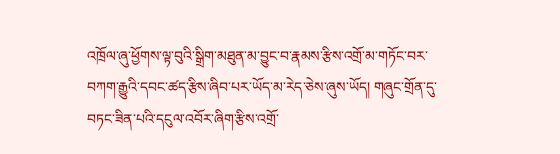འཁྲོལ་ཞུ་ཕྱོགས་ལྟ་བུའི་སྒྲིག་མཐུན་མ་བྱུང་བ་རྣམས་རྩིས་འགྲོ་མ་གཏོང་བར་བཀག་རྒྱུའི་དབང་ཚད་རྩིས་ཞིབ་པར་ཡོད་མ་རེད་ཅེས་ཞུས་ཡོད། གཞུང་གྲོན་དུ་བཏང་ཟིན་པའི་དངུལ་འབོར་ཞིག་རྩིས་འགྲོ་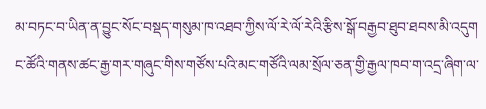མ་བཏང་བ་ཡིན་ན་བྱུང་སོང་བསྡད་གསུམ་ཁ་འཐབ་ཀྱིས་ལོ་རེ་ལོ་རེའི་རྩིས་སྒོ་བརྒྱབ་ཐུབ་ཐབས་མི་འདུག ང་ཚོའི་གནས་ཚང་རྒྱ་གར་གཞུང་གིས་གཙོས་པའི་མང་གཙོའི་ལམ་སྲོལ་ཅན་གྱི་རྒྱལ་ཁབ་ག་འདྲ་ཞིག་ལ་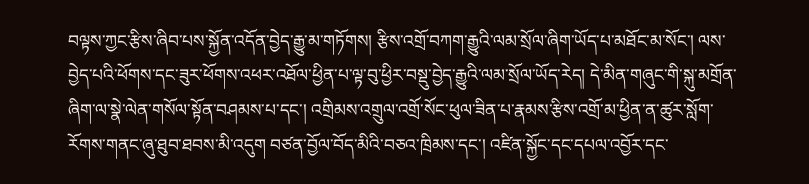བལྟས་ཀྱང་རྩིས་ཞིབ་པས་སྐྱོན་འདོན་བྱེད་རྒྱུ་མ་གཏོགས། རྩིས་འགྲོ་བཀག་རྒྱུའི་ལམ་སྲོལ་ཞིག་ཡོད་པ་མཐོང་མ་སོང་། ལས་བྱེད་པའི་ཕོགས་དང་ཟུར་ཕོགས་འཕར་འཐོལ་ཕྱིན་པ་ལྟ་བུ་ཕྱིར་བསྡུ་བྱེད་རྒྱུའི་ལམ་སྲོལ་ཡོད་རེད། དེ་མིན་གཞུང་གི་སྐུ་མགྲོན་ཞིག་ལ་སྣེ་ལེན་གསོལ་སྟོན་བཤམས་པ་དང་། འགྲིམས་འགྲུལ་འགྲོ་སོང་ཕུལ་ཟིན་པ་རྣམས་རྩིས་འགྲོ་མ་ཕྱིན་ན་ཚུར་སློག་རོགས་གནང་ཞུ་ཐུབ་ཐབས་མི་འདུག བཙན་བྱོལ་བོད་མིའི་བཅའ་ཁྲིམས་དང་། འཛིན་སྐྱོང་དང་དཔལ་འབྱོར་དང་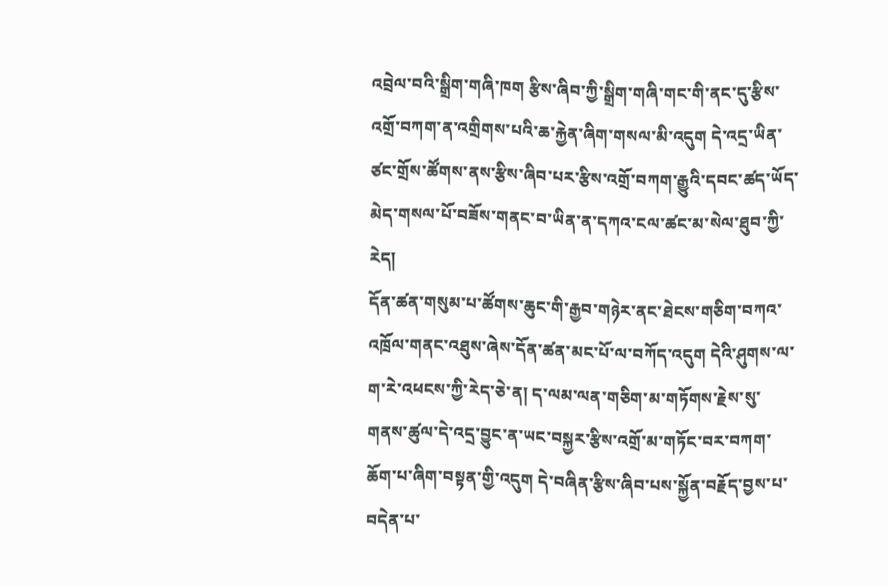འབྲེལ་བའི་སྒྲིག་གཞི་ཁག རྩིས་ཞིབ་ཀྱི་སྒྲིག་གཞི་གང་གི་ནང་དུ་རྩིས་འགྲོ་བཀག་ན་འགྲིགས་པའི་ཆ་རྐྱེན་ཞིག་གསལ་མི་འདུག དེ་འདྲ་ཡིན་ཙང་གྲོས་ཚོགས་ནས་རྩིས་ཞིབ་པར་རྩིས་འགྲོ་བཀག་རྒྱུའི་དབང་ཚད་ཡོད་མེད་གསལ་པོ་བཟོས་གནང་བ་ཡིན་ན་དཀའ་ངལ་ཚང་མ་སེལ་ཐུབ་ཀྱི་རེད།
དོན་ཚན་གསུམ་པ་ཚོགས་ཆུང་གི་རྒྱབ་གཉེར་ནང་ཐེངས་གཅིག་བཀའ་འཁྲོལ་གནང་འཐུས་ཞེས་དོན་ཚན་མང་པོ་ལ་བཀོད་འདུག དེའི་ཤུགས་ལ་ག་རེ་འཕངས་ཀྱི་རེད་ཅེ་ན། ད་ལམ་ལན་གཅིག་མ་གཏོགས་རྗེས་སུ་གནས་ཚུལ་དེ་འདྲ་བྱུང་ན་ཡང་བསྐྱར་རྩིས་འགྲོ་མ་གཏོང་བར་བཀག་ཆོག་པ་ཞིག་བསྟན་གྱི་འདུག དེ་བཞིན་རྩིས་ཞིབ་པས་སྐྱོན་བརྗོད་བྱས་པ་བདེན་པ་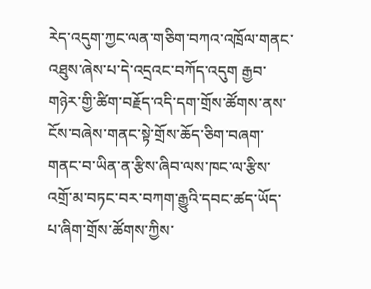རེད་འདུག་ཀྱང་ལན་གཅིག་བཀའ་འཁྲོལ་གནང་འཐུས་ཞེས་པ་དེ་འདྲའང་བཀོད་འདུག རྒྱབ་གཉེར་གྱི་ཚིག་བརྗོད་འདི་དག་གྲོས་ཚོགས་ནས་ངོས་བཞེས་གནང་སྟེ་གྲོས་ཆོད་ཅིག་བཞག་གནང་བ་ཡིན་ན་རྩིས་ཞིབ་ལས་ཁང་ལ་རྩིས་འགྲོ་མ་བཏང་བར་བཀག་རྒྱུའི་དབང་ཚད་ཡོད་པ་ཞིག་གྲོས་ཚོགས་ཀྱིས་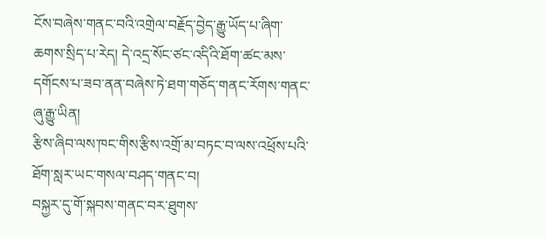ངོས་བཞེས་གནང་བའི་འགྲེལ་བརྗོད་བྱེད་རྒྱུ་ཡོད་པ་ཞིག་ཆགས་སྲིད་པ་རེད། དེ་འདྲ་སོང་ཙང་འདིའི་ཐོག་ཚང་མས་དགོངས་པ་ཟབ་ནན་བཞེས་ཏེ་ཐག་གཅོད་གནང་རོགས་གནང་ཞུ་རྒྱུ་ཡིན།
རྩིས་ཞིབ་ལས་ཁང་གིས་རྩིས་འགྲོ་མ་བཏང་བ་ལས་འཕྲོས་པའི་ཐོག་སླར་ཡང་གསལ་བཤད་གནང་བ།
བསྐྱར་དུ་གོ་སྐབས་གནང་བར་ཐུགས་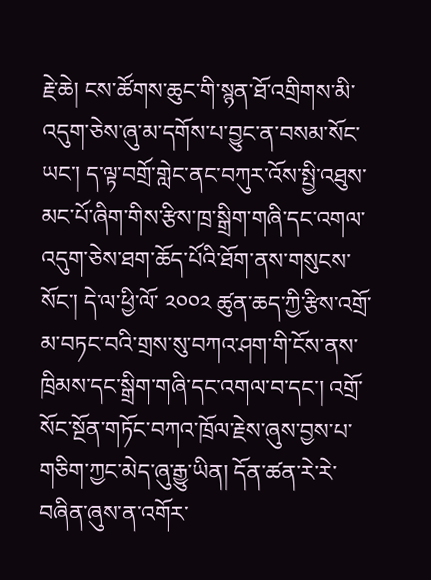རྗེ་ཆེ། ངས་ཚོགས་ཆུང་གི་སྙན་ཐོ་འགྲིགས་མི་འདུག་ཅེས་ཞུ་མ་དགོས་པ་བྱུང་ན་བསམ་སོང་ཡང་། ད་ལྟ་བགྲོ་གླེང་ནང་བཀུར་འོས་སྤྱི་འཐུས་མང་པོ་ཞིག་གིས་རྩིས་ཁྲ་སྒྲིག་གཞི་དང་འགལ་འདུག་ཅེས་ཐག་ཆོད་པོའི་ཐོག་ནས་གསུངས་སོང་། དེ་ལ་ཕྱི་ལོ་ ༢༠༠༢ ཚུན་ཆད་ཀྱི་རྩིས་འགྲོ་མ་བཏང་བའི་གྲས་སུ་བཀའ་ཤག་གི་ངོས་ནས་ཁྲིམས་དང་སྒྲིག་གཞི་དང་འགལ་བ་དང་། འགྲོ་སོང་སྔོན་གཏོང་བཀའ་ཁྲོལ་རྗེས་ཞུས་བྱས་པ་གཅིག་ཀྱང་མེད་ཞུ་རྒྱུ་ཡིན། དོན་ཚན་རེ་རེ་བཞིན་ཞུས་ན་འགོར་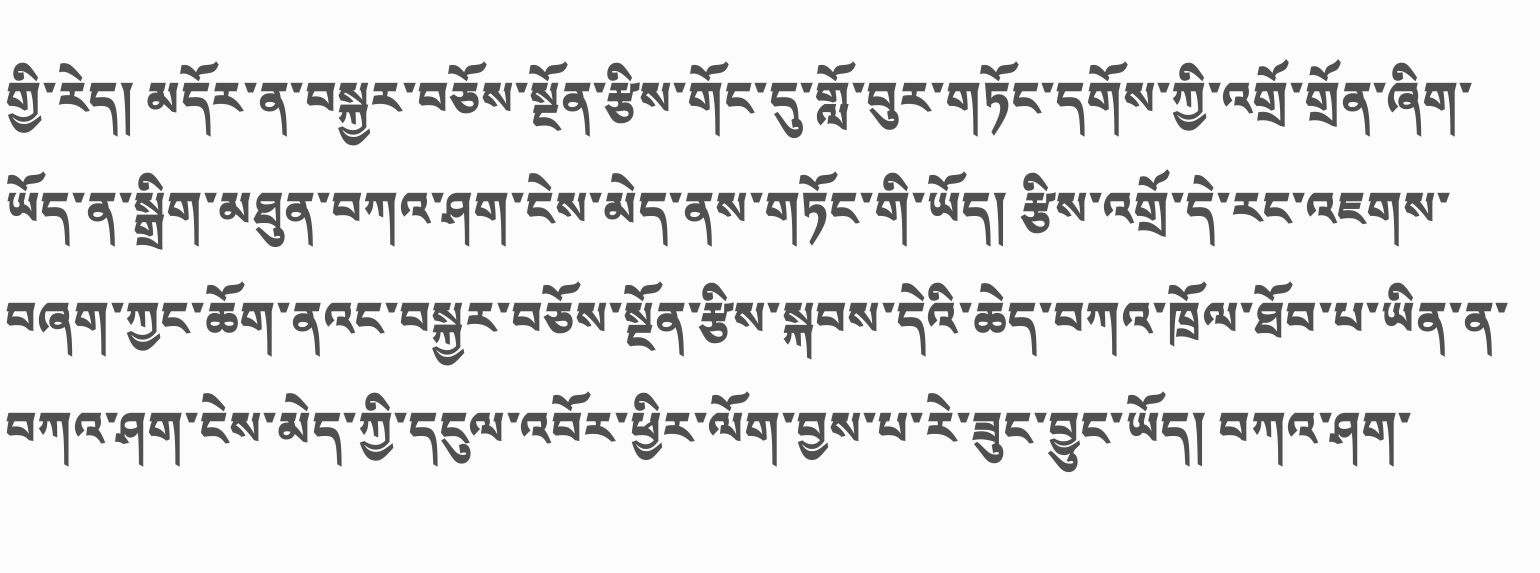གྱི་རེད། མདོར་ན་བསྐྱར་བཅོས་སྔོན་རྩིས་གོང་དུ་གློ་བུར་གཏོང་དགོས་ཀྱི་འགྲོ་གྲོན་ཞིག་ཡོད་ན་སྒྲིག་མཐུན་བཀའ་ཤག་ངེས་མེད་ནས་གཏོང་གི་ཡོད། རྩིས་འགྲོ་དེ་རང་འཇགས་བཞག་ཀྱང་ཆོག་ནའང་བསྐྱར་བཅོས་སྔོན་རྩིས་སྐབས་དེའི་ཆེད་བཀའ་ཁྲོལ་ཐོབ་པ་ཡིན་ན་བཀའ་ཤག་ངེས་མེད་ཀྱི་དངུལ་འབོར་ཕྱིར་ལོག་བྱས་པ་རེ་ཟུང་བྱུང་ཡོད། བཀའ་ཤག་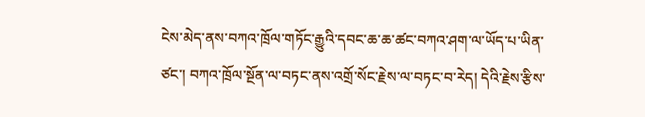ངེས་མེད་ནས་བཀའ་ཁྲོལ་གཏོང་རྒྱུའི་དབང་ཆ་ཆ་ཚང་བཀའ་ཤག་ལ་ཡོད་པ་ཡིན་ཙང་། བཀའ་ཁྲོལ་སྔོན་ལ་བཏང་ནས་འགྲོ་སོང་རྗེས་ལ་བཏང་བ་རེད། དེའི་རྗེས་རྩིས་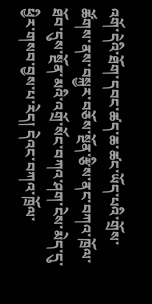འགོ་དེའི་ཐོག་དབང་ཚད་ཆ་ཚང་ཡོད་པའི་གྲོས་ཚོགས་ནས་བསྐྱར་བཅོས་སྔོན་རྩིས་ནང་བཀའ་ཁྲོལ་ཐོབ་དུས་སྔོན་མའི་འགྲོ་སོང་བཀའ་ཤག་ངེས་མེད་དུ་ཕྱིར་གསབ་བྱས་པ་རེད། དེའང་བཀའ་ཁྲོལ་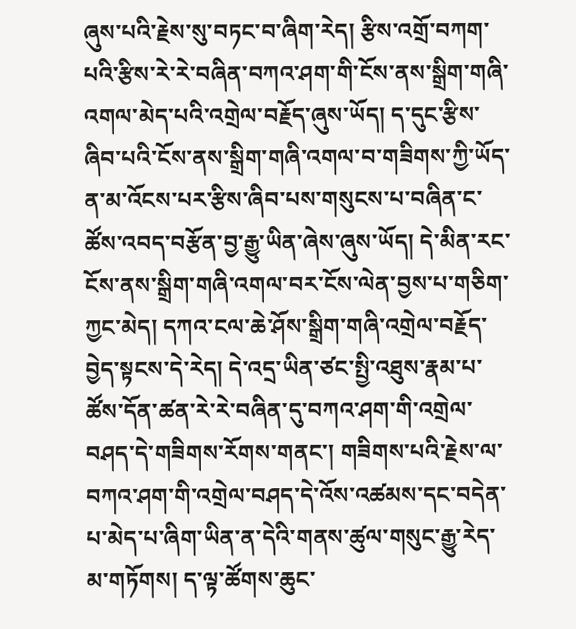ཞུས་པའི་རྗེས་སུ་བཏང་བ་ཞིག་རེད། རྩིས་འགྲོ་བཀག་པའི་རྩིས་རེ་རེ་བཞིན་བཀའ་ཤག་གི་ངོས་ནས་སྒྲིག་གཞི་འགལ་མེད་པའི་འགྲེལ་བརྗོད་ཞུས་ཡོད། ད་དུང་རྩིས་ཞིབ་པའི་ངོས་ནས་སྒྲིག་གཞི་འགལ་བ་གཟིགས་ཀྱི་ཡོད་ན་མ་འོངས་པར་རྩིས་ཞིབ་པས་གསུངས་པ་བཞིན་ང་ཚོས་འབད་བརྩོན་བྱ་རྒྱུ་ཡིན་ཞེས་ཞུས་ཡོད། དེ་མིན་རང་ངོས་ནས་སྒྲིག་གཞི་འགལ་བར་ངོས་ལེན་བྱས་པ་གཅིག་ཀྱང་མེད། དཀའ་ངལ་ཆེ་ཤོས་སྒྲིག་གཞི་འགྲེལ་བརྗོད་བྱེད་སྟངས་དེ་རེད། དེ་འདྲ་ཡིན་ཙང་སྤྱི་འཐུས་རྣམ་པ་ཚོས་དོན་ཚན་རེ་རེ་བཞིན་དུ་བཀའ་ཤག་གི་འགྲེལ་བཤད་དེ་གཟིགས་རོགས་གནང་། གཟིགས་པའི་རྗེས་ལ་བཀའ་ཤག་གི་འགྲེལ་བཤད་དེ་འོས་འཚམས་དང་བདེན་པ་མེད་པ་ཞིག་ཡིན་ན་དེའི་གནས་ཚུལ་གསུང་རྒྱུ་རེད་མ་གཏོགས། ད་ལྟ་ཚོགས་ཆུང་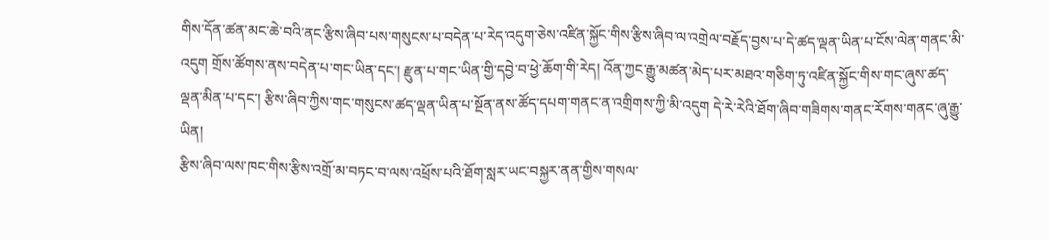གིས་དོན་ཚན་མང་ཆེ་བའི་ནང་རྩིས་ཞིབ་པས་གསུངས་པ་བདེན་པ་རེད་འདུག་ཅེས་འཛིན་སྐྱོང་གིས་རྩིས་ཞིབ་ལ་འགྲེལ་བརྗོད་བྱས་པ་དེ་ཚད་ལྡན་ཡིན་པ་ངོས་ལེན་གནང་མི་འདུག གྲོས་ཚོགས་ནས་བདེན་པ་གང་ཡིན་དང་། རྫུན་པ་གང་ཡིན་གྱི་དབྱེ་བ་ཕྱེ་ཆོག་གི་རེད། འོན་ཀྱང་རྒྱུ་མཚན་མེད་པར་མཐའ་གཅིག་ཏུ་འཛིན་སྐྱོང་གིས་གང་ཞུས་ཚད་ལྡན་མིན་པ་དང་། རྩིས་ཞིབ་ཀྱིས་གང་གསུངས་ཚད་ལྡན་ཡིན་པ་སྔོན་ནས་ཚོད་དཔག་གནང་ན་འགྲིགས་ཀྱི་མི་འདུག དེ་རེ་རེའི་ཐོག་ཞིབ་གཟིགས་གནང་རོགས་གནང་ཞུ་རྒྱུ་ཡིན།
རྩིས་ཞིབ་ལས་ཁང་གིས་རྩིས་འགྲོ་མ་བཏང་བ་ལས་འཕྲོས་པའི་ཐོག་སླར་ཡང་བསྐྱར་ནན་གྱིས་གསལ་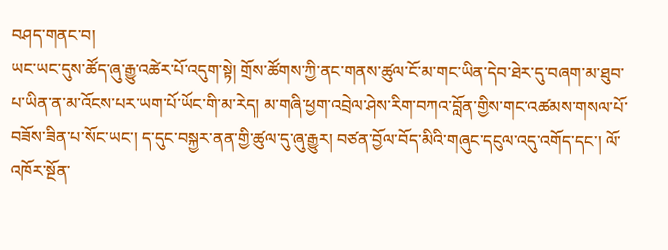བཤད་གནང་བ།
ཡང་ཡང་དུས་ཚོད་ཞུ་རྒྱུ་འཚེར་པོ་འདུག་སྟེ། གྲོས་ཚོགས་ཀྱི་ནང་གནས་ཚུལ་ངོ་མ་གང་ཡིན་དེབ་ཐེར་དུ་བཞག་མ་ཐུབ་པ་ཡིན་ན་མ་འོངས་པར་ཡག་པོ་ཡོང་གི་མ་རེད། མ་གཞི་ཕྱག་འབྲེལ་ཤེས་རིག་བཀའ་བློན་གྱིས་གང་འཚམས་གསལ་པོ་བཟོས་ཟིན་པ་སོང་ཡང་། ད་དུང་བསྐྱར་ནན་གྱི་ཚུལ་དུ་ཞུ་རྒྱུར། བཙན་བྱོལ་བོད་མིའི་གཞུང་དངུལ་འདུ་འགོད་དང་། ལོ་འཁོར་སྔོན་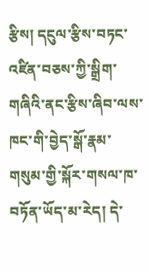རྩིས། དངུལ་རྩིས་བཏང་འཛིན་བཅས་ཀྱི་སྒྲིག་གཞིའི་ནང་རྩིས་ཞིབ་ལས་ཁང་གི་བྱེད་སྒོ་རྣམ་གསུམ་གྱི་སྐོར་གསལ་ཁ་བཏོན་ཡོད་མ་རེད། དེ་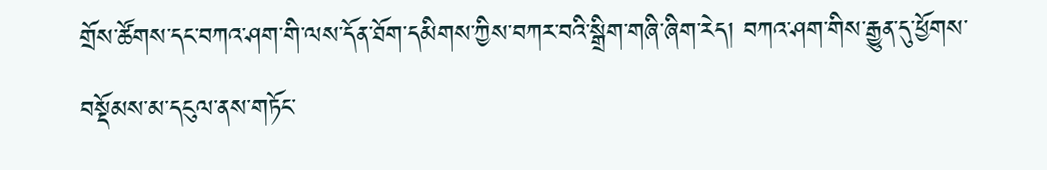གྲོས་ཚོགས་དང་བཀའ་ཤག་གི་ལས་དོན་ཐོག་དམིགས་ཀྱིས་བཀར་བའི་སྒྲིག་གཞི་ཞིག་རེད། བཀའ་ཤག་གིས་རྒྱུན་དུ་ཕྱོགས་བསྡོམས་མ་དངུལ་ནས་གཏོང་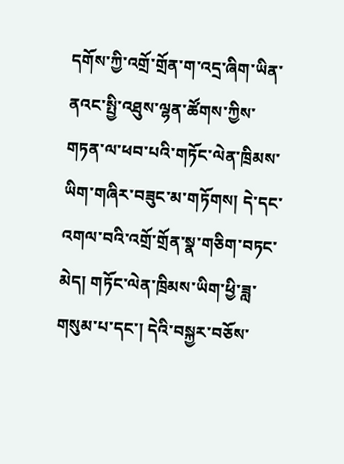དགོས་ཀྱི་འགྲོ་གྲོན་ག་འདྲ་ཞིག་ཡིན་ནའང་སྤྱི་འཐུས་ལྷན་ཚོགས་ཀྱིས་གཏན་ལ་ཕབ་པའི་གཏོང་ལེན་ཁྲིམས་ཡིག་གཞིར་བཟུང་མ་གཏོགས། དེ་དང་འགལ་བའི་འགྲོ་གྲོན་སྣ་གཅིག་བཏང་མེད། གཏོང་ལེན་ཁྲིམས་ཡིག་ཕྱི་ཟླ་གསུམ་པ་དང་། དེའི་བསྐྱར་བཅོས་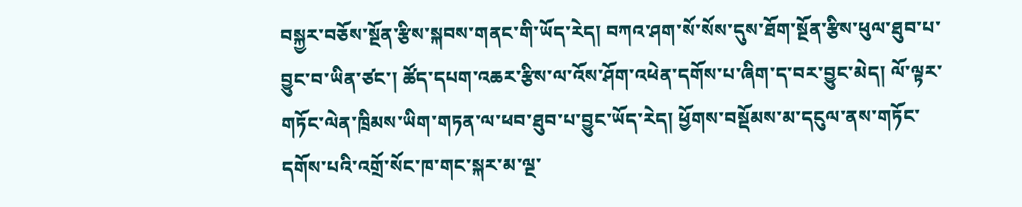བསྐྱར་བཅོས་སྔོན་རྩིས་སྐབས་གནང་གི་ཡོད་རེད། བཀའ་ཤག་སོ་སོས་དུས་ཐོག་སྔོན་རྩིས་ཕུལ་ཐུབ་པ་བྱུང་བ་ཡིན་ཙང་། ཚོད་དཔག་འཆར་རྩིས་ལ་འོས་ཤོག་འཕེན་དགོས་པ་ཞིག་ད་བར་བྱུང་མེད། ལོ་ལྟར་གཏོང་ལེན་ཁྲིམས་ཡིག་གཏན་ལ་ཕབ་ཐུབ་པ་བྱུང་ཡོད་རེད། ཕྱོགས་བསྡོམས་མ་དངུལ་ནས་གཏོང་དགོས་པའི་འགྲོ་སོང་ཁ་གང་སྐར་མ་ལྔ་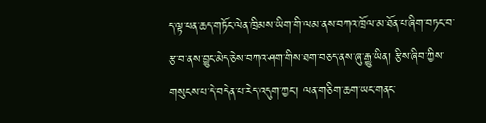ད་ལྟ་ཕན་ཆད་གཏོང་ལེན་ཁྲིམས་ཡིག་གི་ལམ་ནས་བཀའ་ཁྲོལ་མ་ཐོན་པ་ཞིག་བཏང་བ་རྩ་བ་ནས་བྱུང་མེད་ཅེས་བཀའ་ཤག་གིས་ཐག་བཅད་ནས་ཞུ་རྒྱུ་ཡིན། རྩིས་ཞིབ་ཀྱིས་གསུངས་པ་དེ་བདེན་པ་རེད་འདུག་ཀྱང་། ལན་གཅིག་ཆག་ཡང་གནང་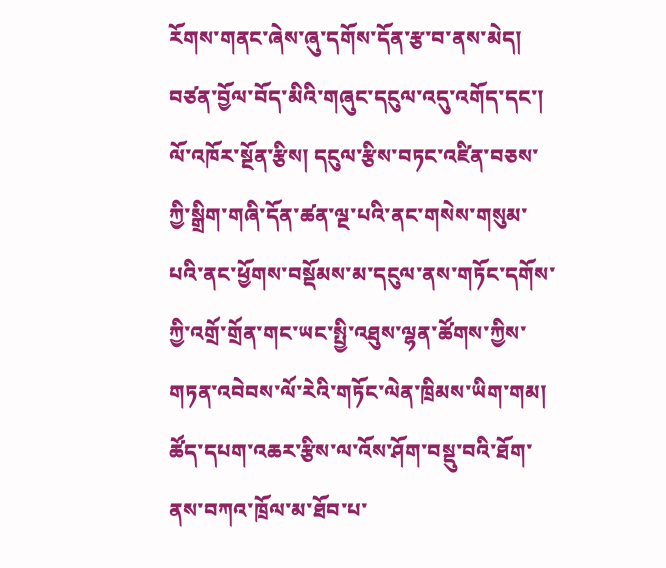རོགས་གནང་ཞེས་ཞུ་དགོས་དོན་རྩ་བ་ནས་མེད། བཙན་བྱོལ་བོད་མིའི་གཞུང་དངུལ་འདུ་འགོད་དང་། ལོ་འཁོར་སྔོན་རྩིས། དངུལ་རྩིས་བཏང་འཛིན་བཅས་ཀྱི་སྒྲིག་གཞི་དོན་ཚན་ལྔ་པའི་ནང་གསེས་གསུམ་པའི་ནང་ཕྱོགས་བསྡོམས་མ་དངུལ་ནས་གཏོང་དགོས་ཀྱི་འགྲོ་གྲོན་གང་ཡང་སྤྱི་འཐུས་ལྷན་ཚོགས་ཀྱིས་གཏན་འབེབས་ལོ་རེའི་གཏོང་ལེན་ཁྲིམས་ཡིག་གམ། ཚོད་དཔག་འཆར་རྩིས་ལ་འོས་ཤོག་བསྡུ་བའི་ཐོག་ནས་བཀའ་ཁྲོལ་མ་ཐོབ་པ་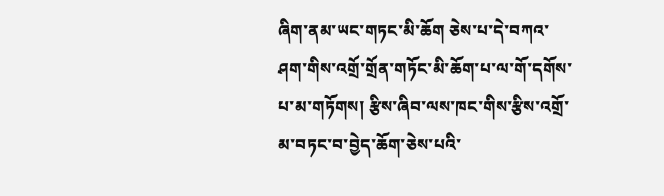ཞིག་ནམ་ཡང་གཏང་མི་ཆོག ཅེས་པ་དེ་བཀའ་ཤག་གིས་འགྲོ་གྲོན་གཏོང་མི་ཆོག་པ་ལ་གོ་དགོས་པ་མ་གཏོགས། རྩིས་ཞིབ་ལས་ཁང་གིས་རྩིས་འགྲོ་མ་བཏང་བ་བྱེད་ཆོག་ཅེས་པའི་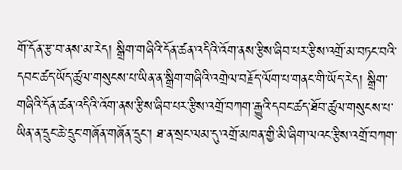གོ་དོན་རྩ་བ་ནས་མ་རེད། སྒྲིག་གཞིའི་དོན་ཚན་འདིའི་འོག་ནས་རྩིས་ཞིབ་པར་རྩིས་འགྲོ་མ་བཏང་བའི་དབང་ཚད་ཡོད་ཚུལ་གསུངས་པ་ཡིན་ན་སྒྲིག་གཞིའི་འགྲེལ་བརྗོད་ལོག་པ་གནང་གི་ཡོད་རེད། སྒྲིག་གཞིའི་དོན་ཚན་འདིའི་འོག་ནས་རྩིས་ཞིབ་པར་རྩིས་འགྲོ་བཀག་རྒྱུའི་དབང་ཚད་ཐོབ་ཚུལ་གསུངས་པ་ཡིན་ན་དྲུང་ཆེ་དྲུང་གཞོན་གཞོན་དྲུང་། ཐ་ན་སྲང་ལམ་དུ་འགྲོ་མཁན་གྱི་མི་ཞིག་ལའང་རྩིས་འགྲོ་བཀག་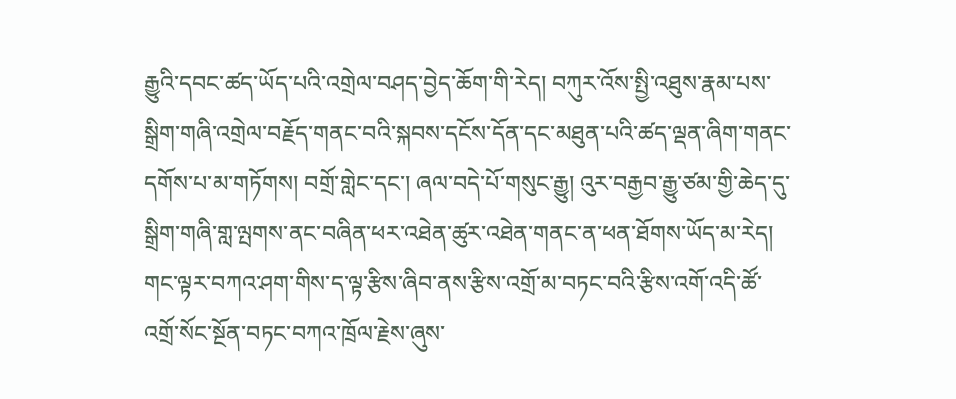རྒྱུའི་དབང་ཚད་ཡོད་པའི་འགྲེལ་བཤད་བྱེད་ཆོག་གི་རེད། བཀུར་འོས་སྤྱི་འཐུས་རྣམ་པས་སྒྲིག་གཞི་འགྲེལ་བརྗོད་གནང་བའི་སྐབས་དངོས་དོན་དང་མཐུན་པའི་ཚད་ལྡན་ཞིག་གནང་དགོས་པ་མ་གཏོགས། བགྲོ་གླེང་དང་། ཞལ་བདེ་པོ་གསུང་རྒྱུ། འུར་བརྒྱབ་རྒྱུ་ཙམ་གྱི་ཆེད་དུ་སྒྲིག་གཞི་གླ་ལྤགས་ནང་བཞིན་ཕར་འཐེན་ཚུར་འཐེན་གནང་ན་ཕན་ཐོགས་ཡོད་མ་རེད། གང་ལྟར་བཀའ་ཤག་གིས་ད་ལྟ་རྩིས་ཞིབ་ནས་རྩིས་འགྲོ་མ་བཏང་བའི་རྩིས་འགོ་འདི་ཚོ་འགྲོ་སོང་སྔོན་བཏང་བཀའ་ཁྲོལ་རྗེས་ཞུས་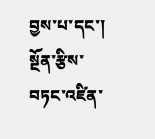བྱས་པ་དང་། སྔོན་རྩིས་བཏང་འཛིན་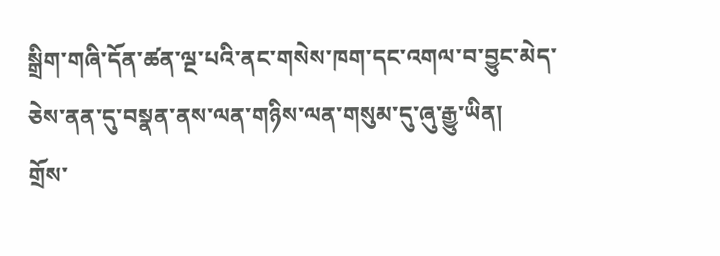སྒྲིག་གཞི་དོན་ཚན་ལྔ་པའི་ནང་གསེས་ཁག་དང་འགལ་བ་བྱུང་མེད་ཅེས་ནན་དུ་བསྣན་ནས་ལན་གཉིས་ལན་གསུམ་དུ་ཞུ་རྒྱུ་ཡིན།
གྲོས་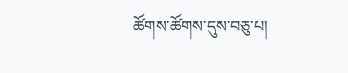ཚོགས་ཚོགས་དུས་བཅུ་པ།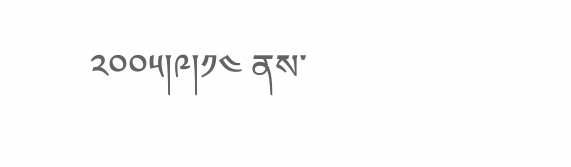༢༠༠༥།༩།༡༤ ནས་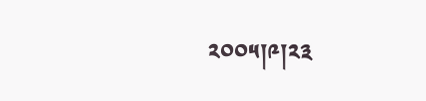༢༠༠༥།༩།༢༣